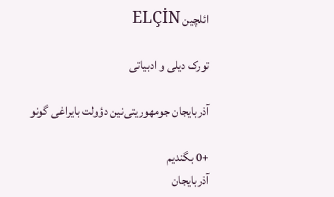ائلچین ELÇİN

تورک دیلی و ادبیاتی

آذربایجان جومهوریتی‌نین دؤولت بایراغی گونو

+0 بگندیم
آذربایجان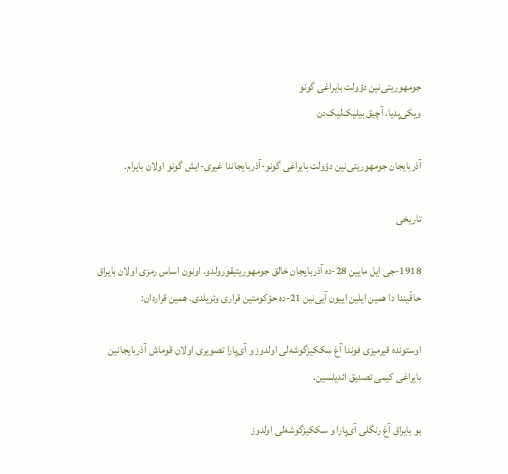جومهوریتی‌نین دؤولت بایراغی گونو
ویکی‌پدیا، آچیق بیلیک‌لیک‌دن

آذربایجان جومهوریتی‌نین دؤولت بایراغی گونو-آذربایجاندا غیری-ایش گونو اولان بایرام.

تاریخی

1918-جی ایل مایین 28-ده آذربایجان خالق جومهوریتیقورولدو. اونون اساس رمزی اولان بایراق حاقّیندا دا همین ایلین اییون آیی‌نین 21-ده حؤکومتین قراری وئریلدی. همین قراردان:

اوستونده قیرمیزی فوندا آغ سککیز‌‌گوشه‌لی اولدوز و آی‌پارا تصویری اولان قوماش آذربایجانین بایراغی کیمی تصدیق ائدیلسین.

بو بایراق آغ رنگلی آی‌پارا و سککیز‌گوشه‌لی اولدوز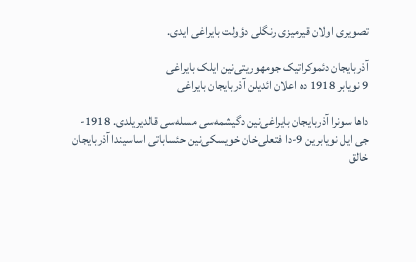تصویری اولان قیرمیزی رنگلی دؤولت بایراغی ایدی.

آذربایجان دئموکراتیک جومهوریتی‌نین ایلک بایراغی
9 نویابر 1918 ده اعلان ائدیلن آذربایجان بایراغی

داها سونرا آذربایجان بایراغی‌نین دگیشمه‌سی مسله‌سی قالدیریلدی. 1918-جی ایل نویابرین 9-دا فتعلی‌خان خویسکی‌نین حئساباتی اساسیندا آذربایجان خالق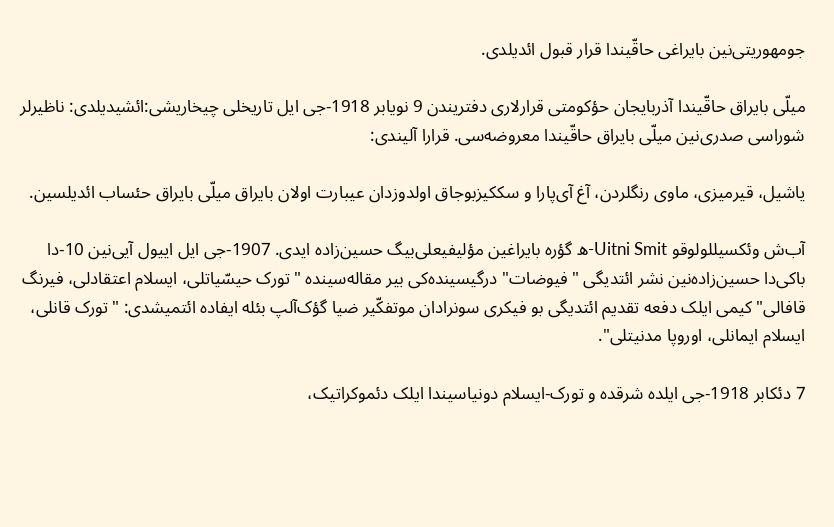جومهوریتی‌نین بایراغی حاقّیندا قرار قبول ائدیلدی.

میلّی بایراق حاقّیندا آذربایجان حؤکومتی قرارلاری دفتریندن 9 نویابر 1918-جی ایل تاریخلی چیخاریشی:ائشیدیلدی: ناظیرلر شوراسی صدری‌نین میلّی بایراق حاقّیندا معروضه‌سی. قرارا آلیندی:

یاشیل، قیرمیزی، ماوی رنگلردن، آغ آی‌پارا و سککیزبوجاق اولدوزدان عیبارت اولان بایراق میلّی بایراق حئساب ائدیلسین.

آب‌ش وئکسیللولوقو Uitni Smit-ه گؤره بایراغین مؤلیفیعلی‌بیگ حسین‌زاده ایدی. 1907-جی ایل اییول آیی‌نین 10-دا باکی‌دا حسین‌زاده‌نین نشر ائتدیگی "فیوضات" درگیسینده‌کی بیر مقاله‌سینده "تورک حیسّیاتلی، ایسلام اعتقادلی، فیرنگ قافالی" کیمی ایلک دفعه تقدیم ائتدیگی بو فیکری سونرادان موتفکّیر ضیا گؤک‌آلپ بئله ایفاده ائتمیشدی: "تورک قانلی، ایسلام ایمانلی، اوروپا مدنیتلی".

7 دئکابر 1918-جی ایلده شرقده و تورک-ایسلام دونیاسیندا ایلک دئموکراتیک،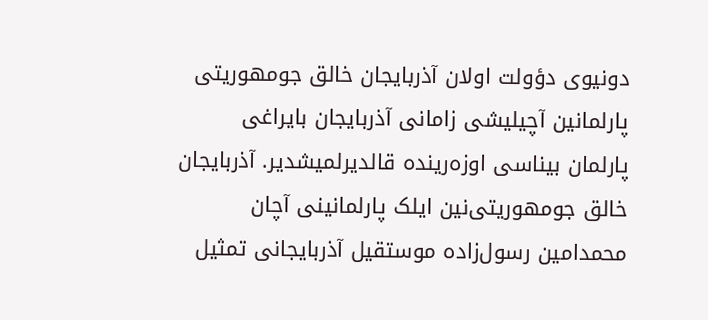دونیوی دؤولت اولان آذربایجان خالق جومهوریتی پارلمانین آچیلیشی زامانی آذربایجان بایراغی پارلمان بیناسی اوزه‌رینده قالدیرلمیشدیر. آذربایجان خالق جومهوریتی‌نین ایلک پارلمانینی آچان محمدامین رسول‌زاده موستقیل آذربایجانی تمثیل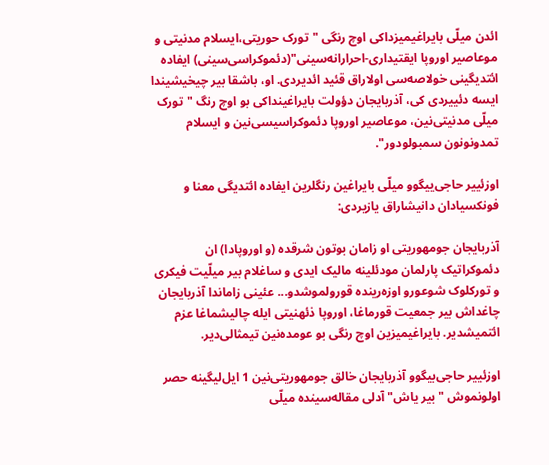ائدن میلّی بایراغیمیزداکی اوچ رنگی "تورک حوریتی،ایسلام مدنیتی و موعاصیر اوروپا ایقتیداری-احرارانه‌سینی"(دئموکراسی‌سینی) ایفاده ائتدیگینی خولاصه‌سی اولاراق قئید ائدیردی. او، باشقا بیر چیخیشیندا ایسه دئییردی کی، آذربایجان دؤولت بایراغینداکی بو اوچ رنگ "تورک میلّی مدنیتی‌نین، موعاصیر اوروپا دئموکراسیسی‌نین و ایسلام تمدونونون سمبولودور".

اوزئییر حاجی‌ییگوو میلّی بایراغین رنگلرین ایفاده ائتدیگی معنا و فونکسیادان دانیشاراق یازیردی:

آذربایجان جومهوریتی او زامان بوتون شرقده (و اوروپادا) ان دئموکراتیک پارلمان مودئلینه مالیک ایدی و ساغلام بیر میلّیت فیکری و تورکلوک شوعورو اوزه‌رینده قورولموشدو... عئینی زاماندا آذربایجان چاغداش بیر جمعیت قورماغا، اوروپا ذئهنیتی ایله چالیشماغا عزم ائتمیشدیر. بایراغیمیزین اوچ رنگی بو عومده‌نین تیمثالی‌دیر.

اوزئییر حاجی‌بیگوو آذربایجان خالق جومهوریتی‌نین 1 ایل‌لیگینه حصر اولونموش " بیر یاش" آدلی مقاله‌سینده میلّی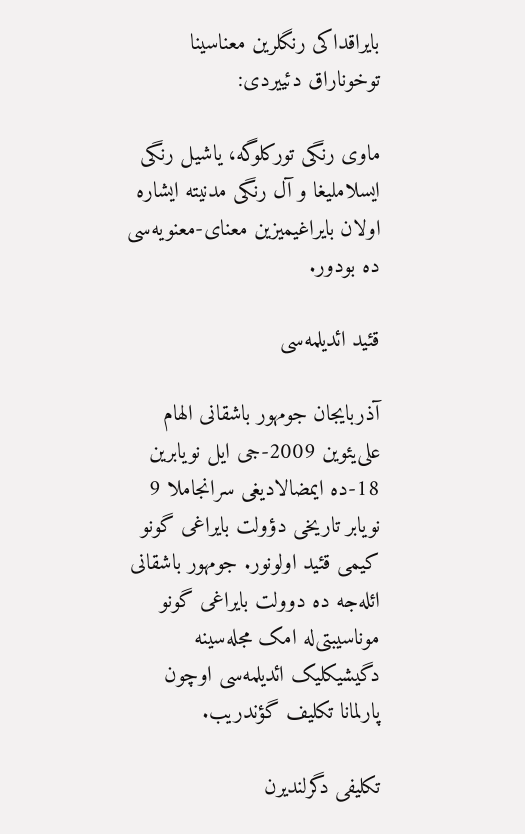بایراقداکی رنگلرین معناسینا توخوناراق دئییردی:

ماوی رنگی تورکلوگه، یاشیل رنگی ایسلاملیغا و آل رنگی مدنیته ایشاره اولان بایراغیمیزین معنای-معنویه‌سی ده بودور.

قئید ائدیلمه‌سی

آذربایجان جومهور باشقانی الهام علی‌یئوین 2009-جی ایل نویابرین 18-ده ایمضالادیغی سرانجاملا 9 نویابر تاریخی دؤولت بایراغی گونو کیمی قئید اولونور. جومهور باشقانی ائله‌جه‌ ده دوولت بایراغی گونو موناسیبتی‌له امک مجله‌سینه دگیشیکلیک ائدیلمه‌سی اوچون پارلمانا تکلیف گؤندریب.

تکلیفی دگرلندیرن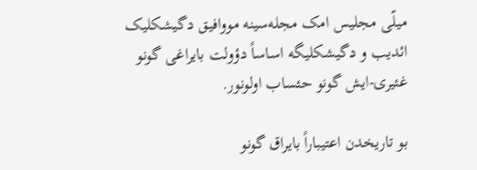میلّی مجلیس امک مجله‌سینه مووافیق دگیشکلیک ائدیب و دگیشکلیگه اساساً دؤولت بایراغی گونو غئیری-ایش گونو حئساب اولونور.

بو تاریخدن اعتیباراً بایراق گونو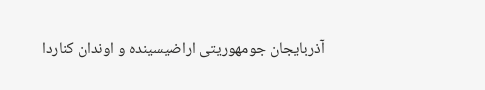آذربایجان جومهوریتی اراضیسینده و اوندان کناردا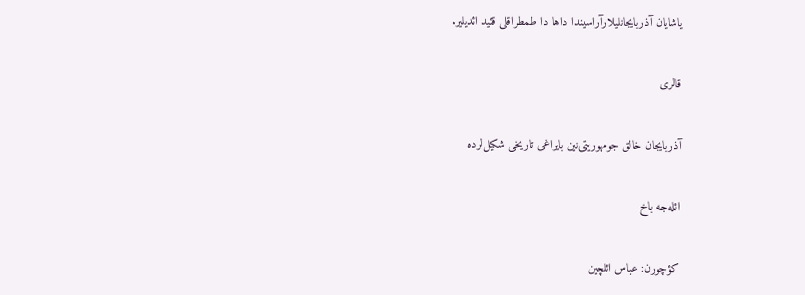یاشایان آذربایجانلیلارآراسیندا داها دا طمطراقلی قئید ائدیلیر.

قالری

آذربایجان خالق جومهوریتی‌نین بایراغی تاریخی شکیل‌لرده

ائله‌جه باخ

کؤچورن: عباس ائلچین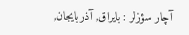آچار سؤزلر : بایراق, آذربایجان,